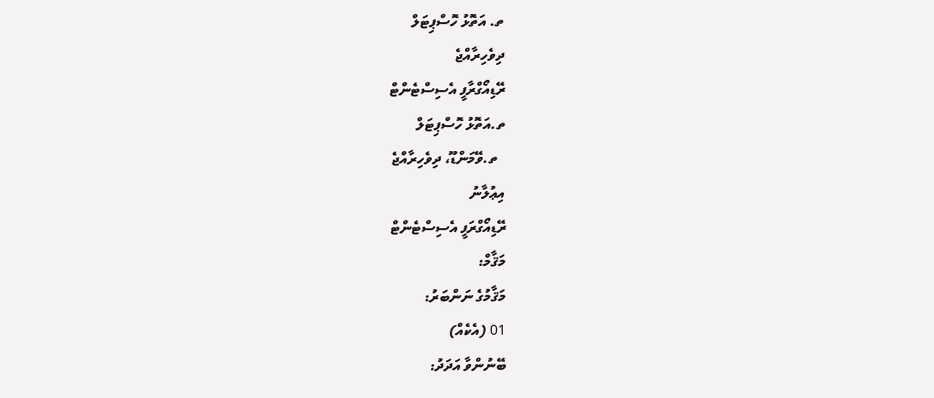ތ. އަތޮޅު ހޮސްޕިޓަލް
ދިވެހިރާއްޖެ
ރޭޑިއޯގްރާފީ އެސިސްޓެންޓް
ތ.އަތޮޅު ހޮސްޕިޓަލް
  ތ.ވޭމަންޑޫ، ދިވެހިރާއްޖެ
އިޢުލާނު
ރޭޑިއޯގްރަފީ އެސިސްޓެންޓް
މަޤާމް:
މަޤާމުގެ ނަންބަރު:
01 (އެކެއް)
ބޭނުންވާ އަދަދު: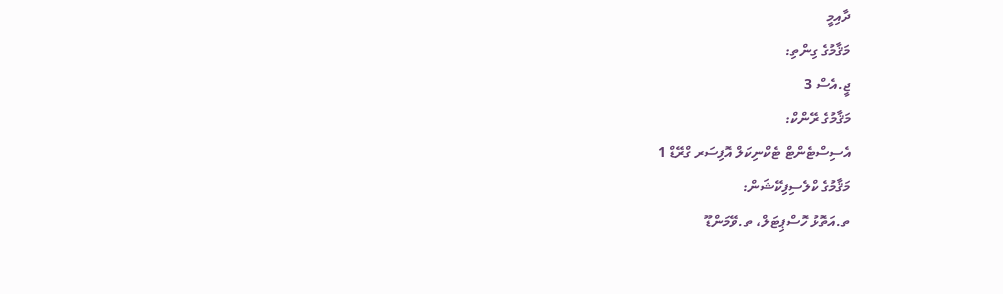ދާއިމީ
މަޤާމުގެ ގިންތި:
ޖީ.އެސް 3
މަޤާމުގެ ރޭންކް:
އެސިސްޓެންޓް ޓެކްނިކަލް އޮފިސަރ ގްރޭޑް 1
މަޤާމުގެ ކްލެސިފިކޭޝަން:
ތ.އަތޮޅު ހޮސްޕިޓަލް، ތ.ވޭމަންޑޫ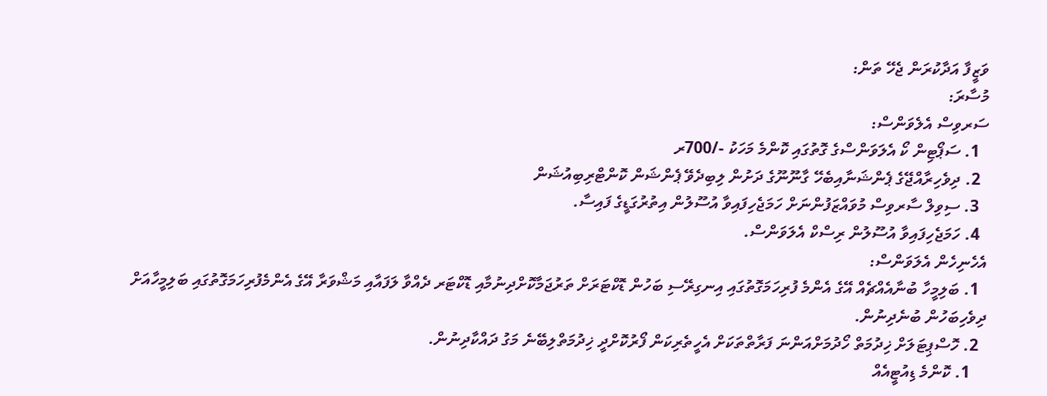ވަޒީފާ އަދާކުރަން ޖެހޭ ތަން:
މުސާރަ:
ސަރވިސް އެލެވަންސް:
  1. ސަޕޯޓިން ކޯ އެލަވަންސްގެ ގޮތުގައި ކޮންމެ މަހަކު -/700ރ
  2. ދިވެހިރާއްޖޭގެ ޕެންޝަނާއިބެހޭ ގާނޫނޫގެ ދަށުން ލިބިދެވޭ ޕެންޝަން ކޮންޓްރިބިއުޝަން
  3. ސިވިލް ސާރވިސް މުވައްޒަފުންނަށް ހަމަޖެހިފައިވާ އުސޫލުން އިތުރުގަޑީގެ ފައިސާ.
  4. ހަމަޖެހިފައިވާ އުސޫލުން ރިސްކް އެލަވަންސް.
އެހެނިހެން އެލަވަންސް:
  1. ބަލިމީހާ ބުނާއެއްޗެއް އޭގެ އެންމެ ފުރިހަމަގޮތުގައި އިނގިރޭސި ބަހުން ޑޮކްޓަރަށް ތަރުޖަމާކޮށްދިނުމާއި ޑޮކްޓަރ ދެއްވާ ލަފައާއި މަޝްވަރާ އޭގެ އެންމެފުރިހަމަގޮތުގައި ބަލިމީހާއަށް ދިވެހިބަހުން ބުނެދިނުން.
  2. ހޮސްޕިޓަލަށް ޚިދުމަތް ހޯދުމަށްއަންނަ ފަރާތްތަކަށް އެހީތެރިކަން ފޯރުކޮށްދީ ޚިދުމަތްލިބޭނެ މަގު ދައްކާދިނުން.
    1. ކޮންމެ ޑިއުޓީއެއް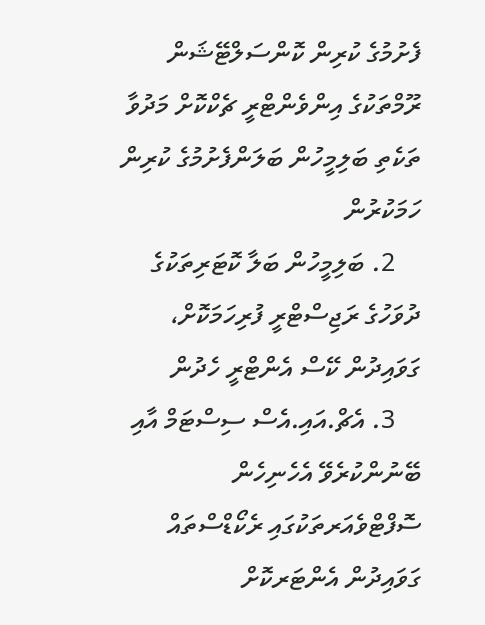ފެށުމުގެ ކުރިން ކޮންސަލްޓޭޝަން ރޫމްތަކުގެ އިންވެންޓްރީ ޗެކްކޮށް މަދުވާ ތަކެތި ބަލިމީހުން ބަލަންފެށުމުގެ ކުރިން ހަމަކުރުން
    2. ބަލިމީހުން ބަލާ ކޮޓަރިތަކުގެ ދުވަހުގެ ރަޖިސްޓްރީ ފުރިހަމަކޮށް، ގަވައިދުން ކޭސް އެންޓްރީ ހެދުން
    3. އެޗް.އައި.އެސް ސިސްޓަމް އާއި ބޭނުންކުރެވޭ އެހެނިހެން ސޮފްޓްވެއަރތަކުގައި ރެކޯޑްސްތައް ގަވައިދުން އެންޓަރކޮށް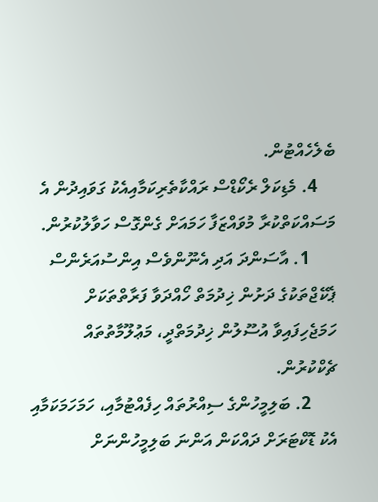ބެލެހެއްޓުން.
    4. މެޑިކަލް ރެކޯޑްސް ރައްކާތެރިކަމާއިއެކު ގަވައިދުން އެ މަސައްކަތްކުރާ މުވައްޒަފާ ހަމައަށް ގެންގޮސް ހަވާލުކުރުން.
      1. އާސަންދަ އަދި އެނޫންވެސް އިންސުއަރެންސް ޕެކޭޖްތަކުގެ ދަށުން ޚިދުމަތް ހޯއްދަވާ ފަރާތްތަކަށް ހަމަޖެހިފައިވާ އުސޫލުން ޚިދުމަތްދީ، މަޢުލޫމާތުތައް ޗެކްކުރުން.
      2. ބަލިމީހުންގެ ސިއްރުތައް ހިފެއްޓުމާއި، ހަމަހަމަކަމާއި އެކު ޑޮކްޓަރަށް ދައްކަން އަންނަ ބަލިމީހުންނަށް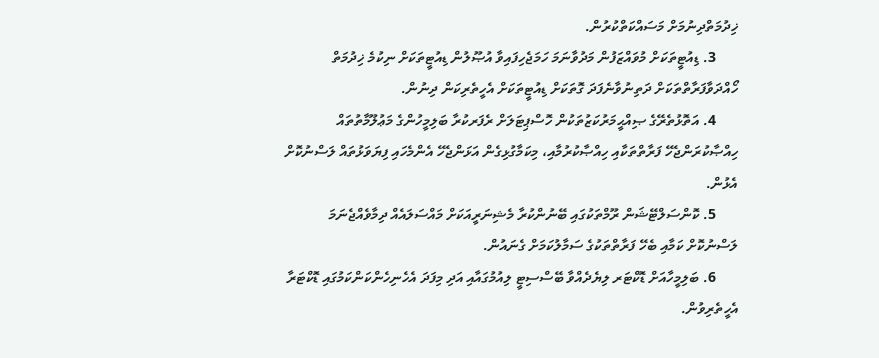ޚިދުމަތްދިނުމަށް މަސައްކަތްކުރުން.
      3. ޑިއުޓީތަކަށް މުވައްޒަފުން މަދުވާނަމަ ހަމަޖެހިފައިވާ އުޞޫލުން ޑިއުޓީތަކަށް ނިކުމެ ޚިދުމަތް ހޯއްދަވާފަރާތްތަކަށް ދަތިނުވާނެފަދަ ގޮތަކަށް ޑިއުޓީތަކަށް އެހީތެރިކަން ދިނުން.
      4. އަތޮޅުތެރޭގެ ޞިއްޙީމަރުކަޒުތަކުން ހޮސްޕިޓަލަށް ރެފަރކުރާ ބަލިމީހުންގެ މަޢުލޫމާތުތައް ހިއްޞާކުރަންޖެހޭ ފަރާތްތަކާއި ހިއްޞާކުރުމާއި، މިކަމާގުޅިގެން އަޅަންޖެހޭ އެންމެހައި ފިޔަވަޅުތައް ލަސްނުކޮށް އެޅުން.
      5. ކޮންސަލްޓޭޝަން ރޫމްތަކުގައި ބޭނުންކުރާ މެޝިނަރީއަކަށް މައްސަލައެއް ދިމާވެއްޖެނަމަ ލަސްނުކޮށް ކަމާއި ބެހޭ ފަރާތްތަކުގެ ސަމާލުކަމަށް ގެނައުން.
      6. ބަލިމީހާއަށް ޑޮކްޓަރ ލިޔެދެއްވާ ބޭސްސިޓީ ލިއުމުގައާއި އަދި މިފަދަ އެހެނިހެންކަންކަމުގައި ޑޮކްޓަރާ އެހީތެރިވުން.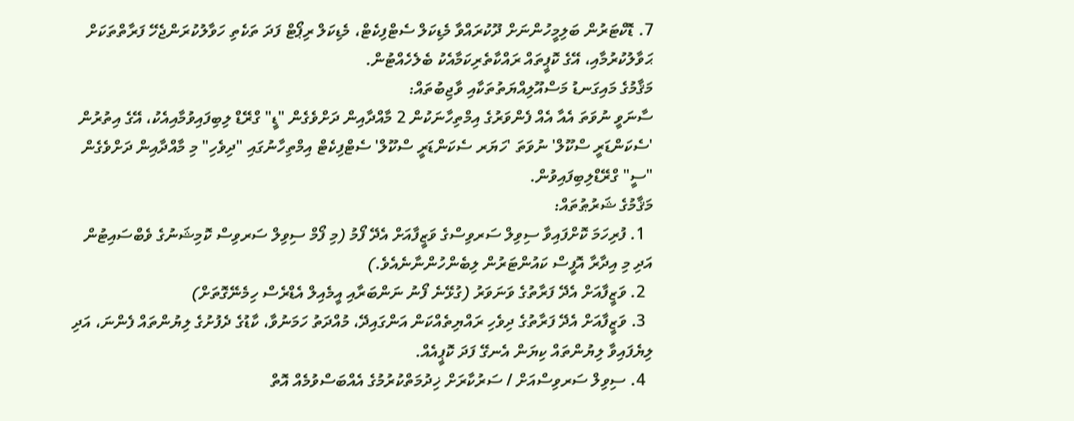7. ޑޮކްޓަރުން ބަލިމީހުންނަށް ދޫކުރައްވާ މެޑިކަލް ސެޓްފިކެޓް، މެޑިކަލް ރިޕޯޓް ފަދަ ތަކެތި ހަވާލުކުރަންޖެހޭ ފަރާތްތަކަށް ޙަވާލުކުރުމާއި، އޭގެ ކޮޕީތައް ރައްކާތެރިކަމާއެކު ބެލެހެއްޓުން.
މަޤާމުގެ މައިގަނޑު މަސްއޫލިއްޔަތުތަކާއި ވާޖިބުތައް:
ސާނަވީ ނުވަތަ އެއާ އެއް ފެންވަރުގެ އިމްތިހާނަކުން 2 މާއްދާއިން ދަށްވެގެން "ޑީ" ގްރޭޑް ލިބިފައިވުމާއިއެކު، އޭގެ އިތުރުން 'ސެކަންޑަރީ ސްކޫލް' ނުވަތަ 'ހަޔަރ ސެކަންޑަރީ ސްކޫލް' ސެޓްފިކެޓް އިމްތިހާނުގައި "ދިވެހި" މި މާއްދާއިން ދަށްވެގެން "ސީ" ގްރޭޑްލިބިފައިވުން.
މަޤާމުގެ ޝަރުޠުތައް:
  1. ފުރިހަމަ ކޮށްފައިވާ ސިވިލް ސަރވިސްގެ ވަޒީފާއަށް އެދޭ ފޯމު (މި ފޯމް ސިވިލް ސަރވިސް ކޮމިޝަނުގެ ވެބްސައިޓުން އަދި މި އިދާރާ އޮފީސް ކައުންޓަރުން ލިބެންހުންނާނެއެވެ.)
  2. ވަޒީފާއަށް އެދޭ ފަރާތުގެ ވަނަވަރު (ގުޅޭނެ ފޯނު ނަންބަރާއި އީމެއިލް އެޑްރެސް ހިމެނޭގޮތަށް)
  3. ވަޒީފާއަށް އެދޭ ފަރާތުގެ ދިވެހި ރައްޔިތެއްކަން އަންގައިދޭ، މުއްދަތު ހަމަނުވާ، ކާޑުގެ ދެފުށުގެ ލިޔުންތައް ފެންނަ، އަދި ލިޔެފައިވާ ލިޔުންތައް ކިޔަން އެނގޭ ފަދަ ކޮޕީއެއް.
  4. ސިވިލް ސަރވިސްއަށް / ސަރުކާރަށް ޚިދުމަތްކުރުމުގެ އެއްބަސްވުމެއް އޮތް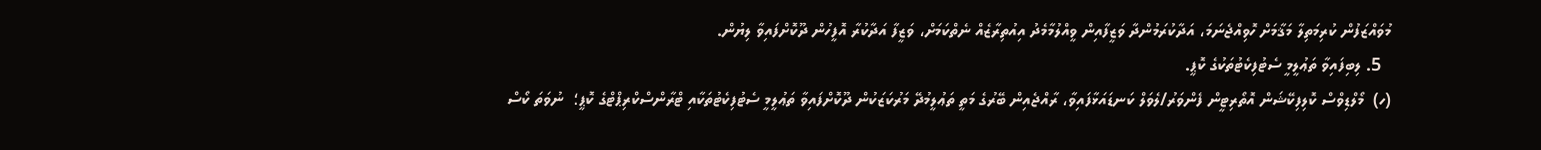މުވައްޒަފުން ކުރިމަތިލާ މަޤާމަށް ހޮވިއްޖެނަމަ، އަދާކުރަމުންދާ ވަޒީފާއިން ވީއްލުމާމެދު އިއުތިރާޒެއް ނެތްކަމަށް، ވަޒީފާ އަދާކުރާ އޮފީހުން ދޫކޮށްފައިވާ ލިޔުން.
  5. ލިބިފައިވާ ތަޢުލީމީ ސެޓުފިކެޓުތަކުގެ ކޮޕީ.
(ހ)  މޯލްޑިވްސް ކޮލިފިކޭޝަން އޮތޯރިޓީން ފެންވަރު/ލެވަލް ކަނޑައަޅާފައިވާ، ރާއްޖެއިން ބޭރުގެ މަތީ ތަޢުލީމުދޭ މަރުކަޒަކުން ދޫކޮށްފައިވާ ތަޢުލީމީ ސެޓުފިކެޓުތަކާއި ޓްރާންސްކްރިޕްޓްގެ ކޮޕީ؛  ނުވަތަ ކޯސް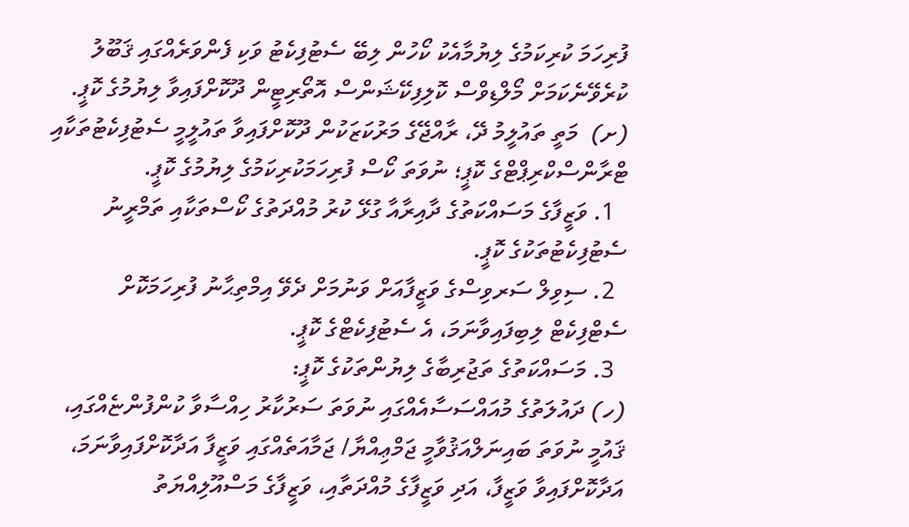ފުރިހަމަ ކުރިކަމުގެ ލިޔުމާއެކު ކޯހުން ލިބޭ ސެޓުފިކެޓު ވަކި ފެންވަރެއްގައި ޤަބޫލު ކުރެވޭނެކަމަށް މޯލްޑިވްސް ކޮލިފިކޭޝަންސް އޮތޯރިޓީން ދޫކޮށްފައިވާ ލިޔުމުގެ ކޮޕީ.
(ށ)  މަތީ ތައުލީމު ދޭ، ރާއްޖޭގެ މަރުކަޒަކުން ދޫކޮށްފައިވާ ތައުލީމީ ސެޓުފިކެޓުތަކާއި ޓްރާންސްކްރިޕްޓްގެ ކޮޕީ؛ ނުވަތަ ކޯސް ފުރިހަމަކުރިކަމުގެ ލިޔުމުގެ ކޮޕީ.
  1. ވަޒީފާގެ މަސައްކަތުގެ ދާއިރާއާ ގުޅޭ ކުރު މުއްދަތުގެ ކޯސްތަކާއި ތަމްރީނު ސެޓުފިކެޓުތަކުގެ ކޮޕީ.
  2. ސިވިލް ސަރވިސްގެ ވަޒީފާއަށް ވަނުމަށް ދެވޭ އިމްތިޙާނު ފުރިހަމަކޮށް ސެޓްފިކެޓް ލިބިފައިވާނަމަ، އެ ސެޓުފިކެޓްގެ ކޮޕީ.
  3. މަސައްކަތުގެ ތަޖުރިބާގެ ލިޔުންތަކުގެ ކޮޕީ:
(ހ) ދައުލަތުގެ މުއައްސަސާއެއްގައި ނުވަތަ ސަރުކާރު ހިއްސާވާ ކުންފުންޏެއްގައި، ޤައުމީ ނުވަތަ ބައިނަލްއަޤުވާމީ ޖަމްޢިއްޔާ/ ޖަމާއަތެއްގައި ވަޒީފާ އަދާކޮށްފައިވާނަމަ، އަދާކޮށްފައިވާ ވަޒީފާ، އަދި ވަޒީފާގެ މުއްދަތާއި، ވަޒީފާގެ މަސްއޫލިއްޔަތު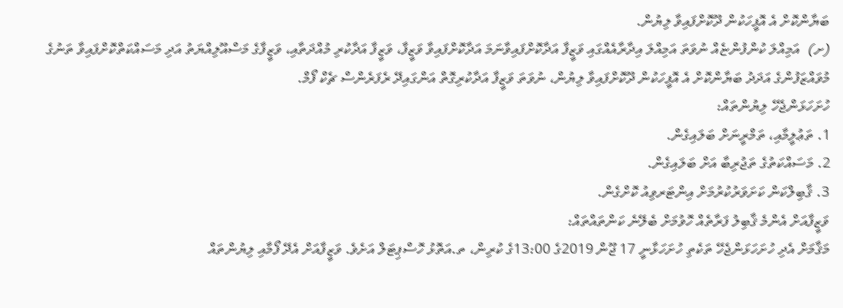ބަޔާންކޮށް އެ އޮފީހަކުން ދޫކޮށްފައިވާ ލިޔުން.
(ށ)  އަމިއްލަ ކުންފުންޏެއް ނުވަތަ އަމިއްލަ އިދާރާއެއްގައި ވަޒީފާ އަދާކޮށްފައިވާނަމަ އަދާކޮށްފައިވާ ވަޒީފާ، ވަޒީފާ އަދާކުރި މުއްދަތާއި، ވަޒީފާގެ މަސްއޫލިއްޔަތު އަދި މަސައްކަތްކޮށްފައިވާ ތަނުގެ މުވައްޒަފުންގެ އަދަދު ބަޔާންކޮށް އެ އޮފީހަކުން ދޫކޮށްފައިވާ ލިޔުން، ނުވަތަ ވަޒީފާ އަދާކުރިގޮތް އަންގައިދޭ ރެފަރެންސް ޗެކް ފޯމް.
ހުށަހަޅަންޖެހޭ ލިޔުންތައް:
1. ތަޢުލީމާއި، ތަމްރީނަށް ބަލައިގެން.
2. މަސައްކަތުގެ ތަޖުރިބާ އަށް ބަލައިގެން.
3. ޤާބިލްކަން ކަށަވަރުކުރުމަށް އިންޓަރވިއު ކޮށްގެން.
ވަޒީފާއަށް އެންމެ ޤާބިލު ފަރާތެއް ހޮވުމަށް ބެލޭނެ ކަންތައްތައް:
މަޤާމަށް އެދި ހުށަހަޅަންޖެހޭ ތަކެތި ހުށަހަޅާނީ 17 ޖޫން 2019ގެ 13:00ގެ ކުރިން، ތ.އަތޮޅު ހޮސްޕިޓަލް އަށެވެ. ވަޒީފާއަށް އެދޭ ފޯމާއި ލިޔުންތައް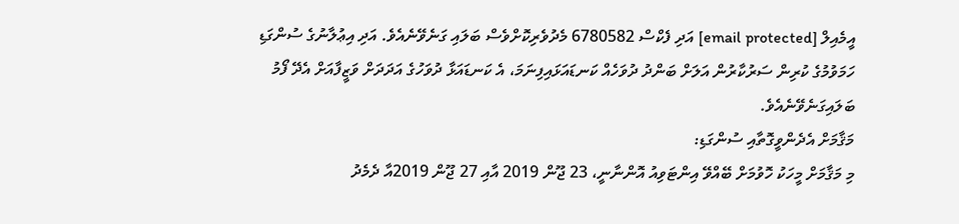އީމެއިލް [email protected] އަދި ފެކްސް 6780582 މެދުވެރިކޮށްވެސް ބަލައި ގަނެވޭނެއެވެ. އަދި އިޢުލާނުގެ ސުންގަޑި ހަމަވުމުގެ ކުރިން ސަރުކާރުން އަލަށް ބަންދު ދުވަހެއް ކަނޑައަޅައިފިނަމަ، އެ ކަނޑައަޅާ ދުވަހުގެ އަދަދަށް ވަޒީފާއަށް އެދޭ ފޯމު ބަލައިގަނެވޭނެއެވެ.
މަޤާމަށް އެދެންވީގޮތާއި ސުންގަޑި:
މި މަޤާމަށް މީހަކު ހޮވުމަށް ބޭއްވޭ އިންޓަވިއު އޮންނާނީ، 23 ޖޫން 2019 އާއި 27 ޖޫން 2019އާ ދެމެދު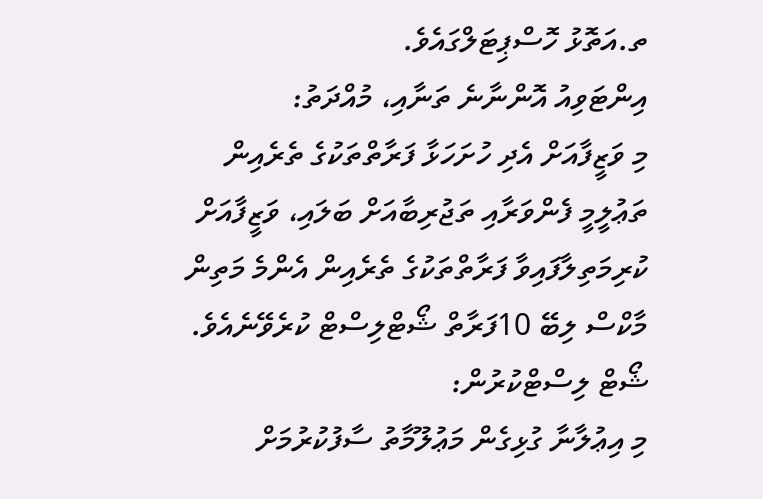ތ.އަތޮޅު ހޮސްޕިޓަލްގައެވެ.
އިންޓަވިއު އޮންނާނެ ތަނާއި، މުއްދަތު:
މި ވަޒީފާއަށް އެދި ހުށަހަޅާ ފަރާތްތަކުގެ ތެރެއިން ތަޢުލީމީ ފެންވަރާއި ތަޖުރިބާއަށް ބަލައި، ވަޒީފާއަށް ކުރިމަތިލާފައިވާ ފަރާތްތަކުގެ ތެރެއިން އެންމެ މަތިން މާކްސް ލިބޭ 10ފަރާތް ޝޯޓްލިސްޓް ކުރެވޭނެއެވެ.
ޝޯޓް ލިސްޓްކުރުން:
މި އިޢުލާނާ ގުޅިގެން މަޢުލޫމާތު ސާފުކުރުމަށް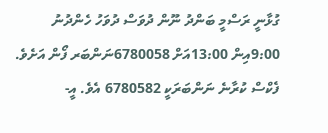ގުޅާނީ ރަސްމީ ބަންދު ނޫން ދުވަސް ދުވަހު ހެންދުނު 9:00އިން 13:00އަށް 6780058ނަންބަރ ފޯން އަށެވެ. ފެކްސް ކުރާނެ ނަންބަރަކީ 6780582 އެވެ. އީ-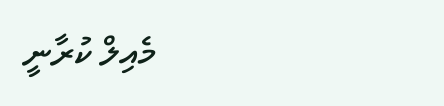މެއިލް ކުރާނީ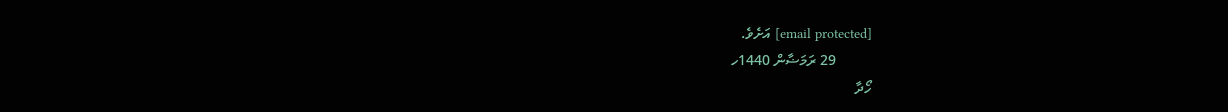[email protected] އަށެވެ.
          29 ރަމަޟާން 1440ހ
ހޯދާ